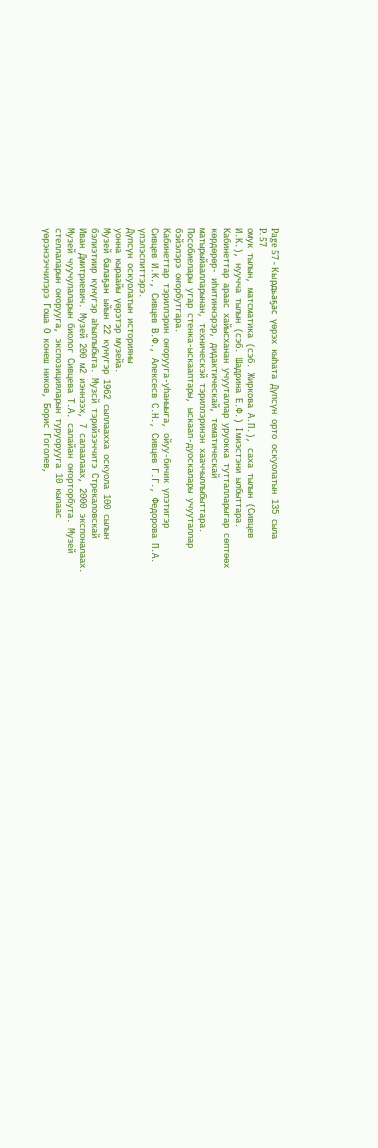Page 57 - Кырдьаҕас үөрэх кыһата Дүпсүн орто оскуолатын 135 сыла
P. 57
омук тылын, матсматика (сэб. Жиркова А.П.), саха тылын (Сивцев
И.К.), нуучча тылын (сэб. Шадрина Е.Ф.) I миэстэни ылбыттара.
Кабинеттар араас хайысханан учууталлар уруокка тутталларыгар сөптөөх
көрдөрөр- иһитиннэрэр, дидактическай, тематическай
матырыйаалларынан, техническэй тэриллэринэн хааччыллыбыттара.
Пособиелары угар стенка-ыскааптары, ыскаап-дуоскалары учууталлар
бэйэлэрэ оҥорбутгара.
Кабинеттар тэриллэрин оҥорууга-уһаныыга, ойуу-бичик үлэтигэр
Сивцев И.К., Сивцев В.Ф., Алексесв С.Н., Сивцев Г.Г., Федорова П.А.
үлэлэспиттэрэ.
Дүпсүн оскуолатын историяны
уонна кыраайы үөрэтэр музейа.
Музей балаҕан ыйын 22 күнүгэр 1962 сыллаахха оскуола 100 сылын
бэлиэтиир күнүгэр аһыллыбыта. Музсй тэрийээччитэ Стрекаловскай
Иван Дмитриевич. Музей 200 м2 иэннээх, 7 салаалаах, 2000 экспоналаах.
Музей чуучулаларын биолог Сивцева Т.А. салайан оҥорторбута. Музей
стеллаларын оҥорууга, экспозицияларын туруорууга 10 кылаас
үөрэнээччилэрэ Гоша О конеш ников, Борис Гоголев,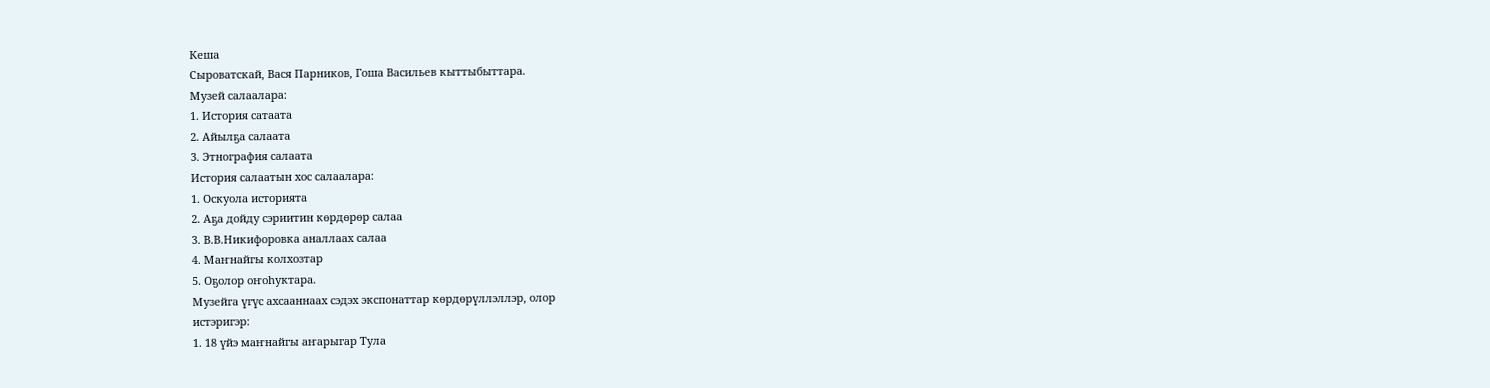Кеша
Сыроватскай, Вася Парников, Гоша Васильев кыттыбыттара.
Музей салаалара:
1. История сатаата
2. Айылҕа салаата
3. Этнография салаата
История салаатын хос салаалара:
1. Оскуола историята
2. Аҕа дойду сэриитин көрдөрөр салаа
3. В.В.Никифоровка аналлаах салаа
4. Маҥнайгы колхозтар
5. Оҕолор оҥоһуктара.
Музейга үгүс ахсааннаах сэдэх экспонаттар көрдөрүллэллэр, олор
истэригэр:
1. 18 үйэ маҥнайгы аҥарыгар Тула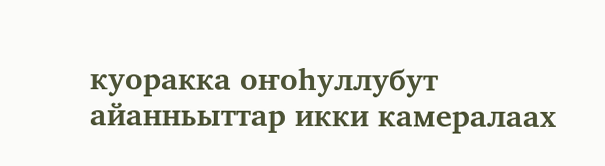куоракка оҥоһуллубут
айанньыттар икки камералаах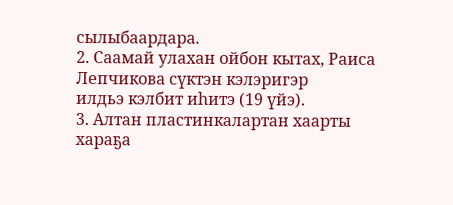сылыбаардара.
2. Саамай улахан ойбон кытах, Раиса Лепчикова сүктэн кэлэригэр
илдьэ кэлбит иһитэ (19 үйэ).
3. Алтан пластинкалартан хаарты хараҕа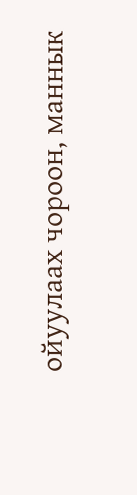ойуулаах чороон, маннык